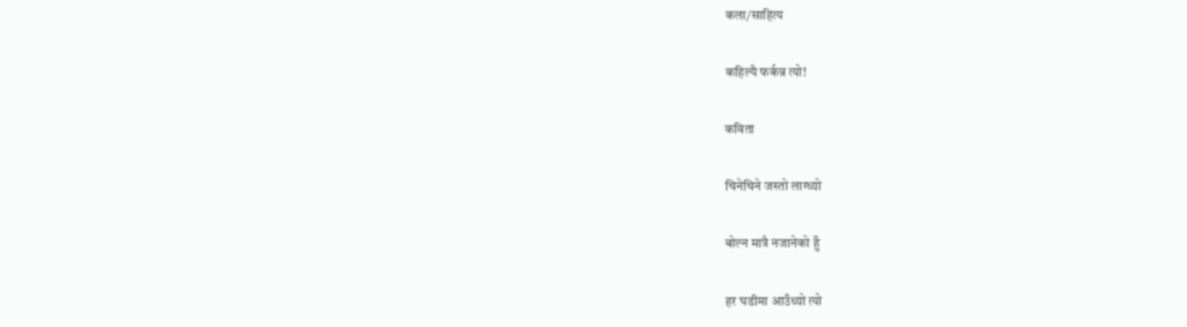कला/साहित्य

कहिल्यै फर्कन्न त्यो!

कविता

चिनेचिने जस्तो लाग्थ्यो

बोल्न मात्रै नजानेको हुँ

हर घडीमा आउँथ्यो त्यो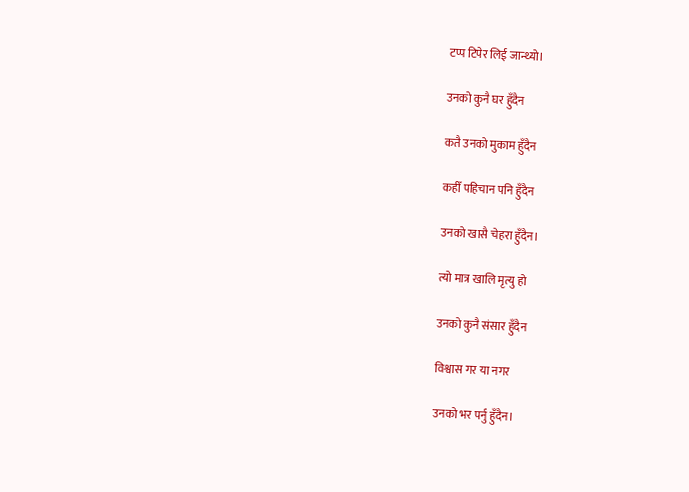टप्प टिपेर लिई जान्थ्यो।

उनको कुनै घर हुँदैन

कतै उनको मुकाम हुँदैन

कहीँ पहिचान पनि हुँदैन

उनको खासै चेहरा हुँदैन।

त्यो मात्र खालि मृत्यु हो

उनको कुनै संसार हुँदैन

विश्वास गर या नगर

उनको भर पर्नु हुँदैन।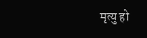मृत्यु हो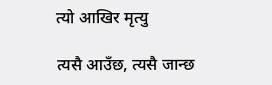त्यो आखिर मृत्यु

त्यसै आउँछ, त्यसै जान्छ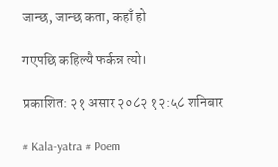जान्छ, जान्छ कता, कहाँ हो

गएपछि कहिल्यै फर्कन्न त्यो।

प्रकाशित: २१ असार २०८२ १२:५८ शनिबार

# Kala-yatra # Poem